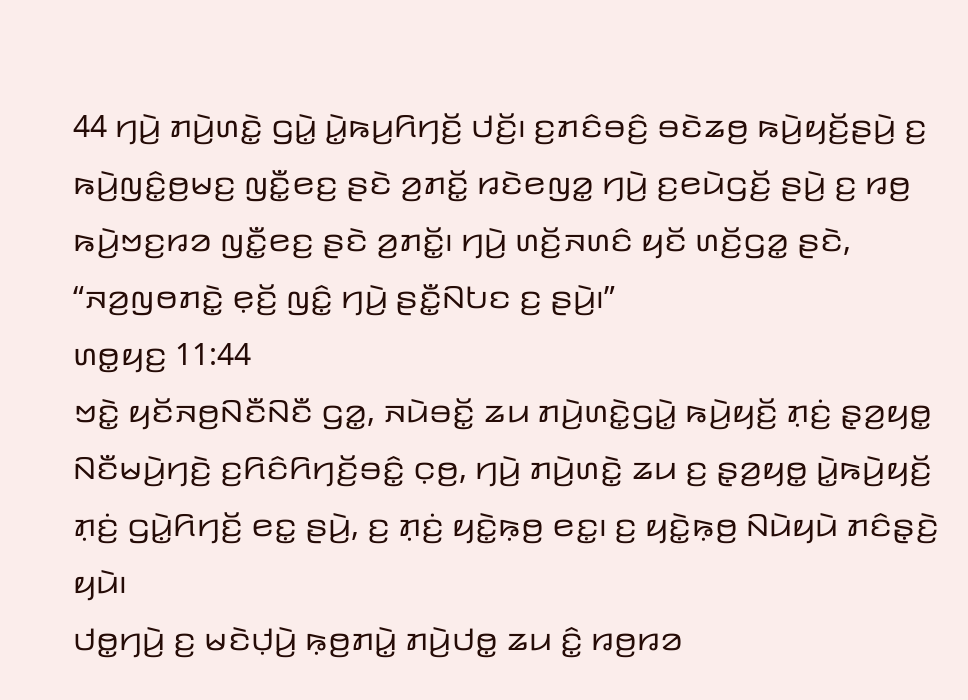44 ꤚꤣꤧ꤬ ꤊꤣꤧ꤬ꤛꤢꤧ꤭ ꤞꤣꤧ꤭ ꤣꤧ꤭ꤒꤣ꤬ꤖꤚꤢꤩ꤬ ꤓꤢꤩ꤬꤯ ꤢ꤬ꤊꤢꤨꤋꤢꤨ꤬ ꤋꤢꤧꤘꤥ꤬ ꤒꤣꤧ꤬ꤟꤢꤩ꤬ꤔꤣꤧ꤬ ꤢ꤬ ꤒꤣꤧ꤬ꤜꤢꤨ꤭ꤥ꤬ꤗꤢ꤬ ꤜꤢꤪ꤭ꤕꤢ꤬ ꤔꤢꤧ ꤤ꤬ꤊꤢꤩ꤭ ꤙꤢꤧꤕꤜꤤ꤭ ꤚꤣꤧ꤬ ꤢ꤬ꤕꤣꤧꤞꤢꤩ꤬ ꤔꤣꤧ꤬ ꤢ꤬ ꤙꤥ꤬ ꤒꤣꤧ꤬ꤠꤢ꤬ꤙꤤ ꤜꤢꤪ꤭ꤕꤢ꤬ ꤔꤢꤧ ꤤ꤬ꤊꤢꤩ꤭꤯ ꤚꤣꤧ꤬ ꤛꤢꤩ꤬ꤏꤛꤢꤨ ꤟꤢꤩ ꤛꤢꤩ꤬ꤞꤤ꤭ ꤔꤢꤧ, “ꤏꤤ꤬ꤜꤥꤊꤢꤧ꤭ ꤕ꤫ꤢꤩ꤬ ꤜꤢꤨ꤭ ꤚꤣꤧ꤬ ꤔꤢꤪ꤭ꤡꤝꤢ ꤢ꤬ ꤔꤣꤧ꤬꤯”
ꤛꤥ꤭ꤟꤢ꤬ 11:44
ꤠꤢꤧ꤭ ꤟꤢꤩꤏꤥ꤬ꤡꤢꤪꤡꤢꤪ ꤞꤤ꤭, ꤏꤣꤧꤋꤢꤩ꤭ ꤘꤣ ꤊꤣꤧ꤬ꤛꤢꤧ꤭ꤞꤣꤧ꤭ ꤒꤣꤧ꤬ꤟꤢꤩ꤬ ꤊ꤫ꤢꤦ꤬ ꤔ꤫ꤤ꤬ꤟꤥ꤭ ꤡꤢꤪꤗꤣꤧ꤬ꤚꤢꤧ꤬ ꤢ꤬ꤖꤢꤨꤖꤚꤢꤩ꤬ꤋꤢꤨ꤭ ꤍ꤫ꤥ꤬, ꤚꤣꤧ꤬ ꤊꤣꤧ꤬ꤛꤢꤧ꤭ ꤘꤣ ꤢ꤬ ꤔ꤫ꤤ꤬ꤟꤥ꤭ ꤣꤧ꤭ꤒꤣꤧ꤬ꤟꤢꤩ꤬ ꤊ꤫ꤢꤦ꤬ ꤞꤣꤧ꤭ꤖꤚꤢꤩ꤬ ꤕꤢ꤭ ꤔꤣꤧ꤬, ꤢ꤬ ꤊ꤫ꤢꤦ꤬ ꤟꤢꤧ꤭ꤒ꤫ꤥ꤬ ꤕꤢ꤭꤯ ꤢ꤬ ꤟꤢꤧ꤭ꤒ꤫ꤥ꤬ ꤡꤣꤧꤟꤣꤧ ꤊꤢꤨꤔ꤫ꤢꤧ꤬ ꤟꤣꤧ꤯
ꤓꤥ꤭ꤚꤣꤧ꤬ ꤢ꤬ ꤗꤢꤧꤓ꤫ꤣꤧ꤬ ꤒ꤫ꤥ꤬ꤊꤣꤧ꤭ ꤊꤣꤧ꤬ꤓꤥ꤭ ꤘꤣ ꤢꤨ꤭ ꤙꤥ꤬ꤙꤤ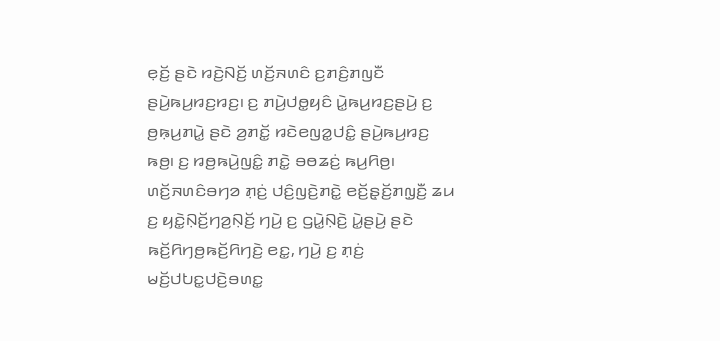ꤕ꤫ꤢꤩ꤬ ꤔꤢꤧ ꤙꤢꤧ꤬ꤡꤢꤩ꤬ ꤛꤢꤩ꤬ꤏꤛꤢꤨ ꤢ꤬ꤊꤢꤨ꤬ꤊꤜꤢꤪ ꤔꤣꤧ꤬ꤒꤣ꤬ꤙꤢ꤬ꤙꤢ꤬꤯ ꤢ꤬ ꤊꤣꤧ꤬ꤓꤥ꤭ꤟꤢꤨ ꤣꤧ꤭ꤒꤣ꤬ꤙꤢ꤬ꤔꤣꤧ꤬ ꤢ꤬ ꤥ꤬ꤒ꤫ꤣ꤬ꤊꤣꤧ꤭ ꤔꤢꤧ ꤤ꤬ꤊꤢꤩ꤭ ꤙꤢꤧꤕꤜꤤ꤭ꤓꤢꤨ꤭ ꤔꤣꤧ꤬ꤒꤣ꤬ꤙꤢ꤬ ꤒꤥ꤬꤯ ꤢ꤬ ꤙꤥ꤬ꤒꤣꤧ꤬ꤜꤢꤨ꤭ ꤊꤢꤧ꤭ ꤋꤥꤘꤢꤦ꤬ ꤒꤣ꤬ꤖꤥ꤬꤯
ꤛꤢꤩ꤬ꤏꤛꤢꤨꤋꤚꤤ ꤊ꤫ꤢꤦ꤬ ꤓꤢꤨ꤬ꤜꤢꤧ꤬ꤊꤢꤧ꤭ ꤕꤢꤩ꤬ꤔ꤫ꤢꤩ꤬ꤊꤜ꤫ꤢꤪ꤬ ꤘꤣ ꤢ꤬ ꤟꤢꤧ꤭ꤡ꤫ꤢꤩ꤬ꤚꤤ꤬ꤡ꤫ꤢꤩ꤬ ꤚꤣꤧ꤬ ꤢ꤬ ꤞꤣꤧ꤭ꤡ꤫ꤢꤧ꤬ ꤣꤧ꤭ꤔꤣꤧ꤬ ꤔꤢꤧ ꤒꤢꤩ꤬ꤖꤚꤥ꤬ꤒꤢꤩ꤬ꤖꤚꤢꤧ꤬ ꤕꤢ꤭, ꤚꤣꤧ꤬ ꤢ꤬ ꤊ꤫ꤢꤦ꤬ ꤗꤢꤩ꤬ꤓꤝꤢ꤭ꤓꤢꤧ꤬ꤋꤛꤢ꤭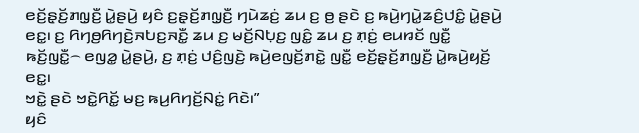ꤕꤢꤩ꤬ꤔ꤫ꤢꤩ꤬ꤊꤜ꤫ꤢꤪ꤬ ꤣꤧ꤭ꤔꤣꤧ꤬ ꤟꤢꤨ ꤢ꤬ꤔ꤫ꤢꤩ꤬ꤊꤜ꤫ꤢꤪ꤬ ꤚꤣꤧꤘꤢꤦ꤬ ꤘꤣ ꤢ꤬ ꤥ꤬ ꤔꤢꤧ ꤢ꤬ ꤒꤣꤧ꤬ꤚꤣꤧ꤭ꤘꤢꤨ꤬ꤓꤢꤨ꤭ ꤣꤧ꤭ꤔꤣꤧ꤬ ꤕꤢ꤭꤯ ꤢ꤬ ꤖꤚꤥ꤬ꤖꤚꤢꤧ꤬ꤏꤝꤢ꤬ꤏꤢꤪ꤭ ꤘꤣ ꤢ꤬ ꤗꤢꤩ꤬ꤡꤝ꤫ꤢ꤬ ꤜꤢꤨ꤭ ꤘꤣ ꤢ꤬ ꤊ꤫ꤢꤦ꤬ ꤕꤣꤙꤢꤩ ꤜꤢꤪ꤭ ꤒꤢꤩ꤬ꤜꤢꤪ꤭꤮ ꤕꤜꤤ꤭ ꤣꤧ꤭ꤔꤣꤧ꤬, ꤢ꤬ ꤊ꤫ꤢꤦ꤬ ꤓꤢꤨ꤬ꤜꤢꤧ꤬ ꤒꤣꤧ꤬ꤕꤜꤢꤩ꤬ꤊꤢꤧ꤭ ꤜꤢꤪ꤭ ꤕꤢꤩ꤬ꤔ꤫ꤢꤩ꤬ꤊꤜ꤫ꤢꤪ꤬ ꤣꤧ꤭ꤒꤣꤧ꤬ꤟꤢꤩ꤬ ꤕꤢ꤭꤯
ꤠꤢꤧ꤭ ꤔꤢꤧ ꤠꤢꤧ꤭ꤖꤢꤩ꤭ ꤗꤢ꤬ ꤒꤣ꤬ꤖꤚꤢꤩ꤬ꤡꤢꤦ꤭ ꤖꤢꤧ꤯”
ꤟꤢꤨ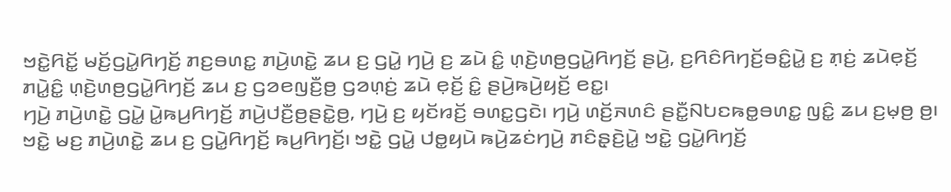ꤠꤢꤧ꤭ꤖꤢꤩ꤭ ꤗꤢꤩ꤬ꤞꤣꤧ꤭ꤖꤚꤢꤩ꤬ ꤊꤢ꤬ꤋꤛꤢ꤭ ꤊꤣꤧ꤬ꤛꤢꤧ꤭ ꤘꤣ ꤢ꤬ ꤞꤣꤧ꤭ ꤚꤣꤧ꤬ ꤢ꤬ ꤘꤣꤧ ꤢꤨ꤭ ꤛ꤫ꤢꤧ꤬ꤛꤥ꤬ꤞꤣꤧ꤭ꤖꤚꤢꤩ꤬ ꤔꤣꤧ꤬, ꤢ꤬ꤖꤢꤨꤖꤚꤢꤩ꤬ꤋꤢꤨ꤭ꤣꤧ꤭ ꤢ꤬ ꤊ꤫ꤢꤦ꤬ ꤘꤣꤧꤕ꤫ꤢꤩ꤬ ꤊꤣꤧ꤭ꤢꤨ꤭ ꤛ꤫ꤢꤧ꤬ꤛꤥ꤬ꤞꤣꤧ꤭ꤖꤚꤢꤩ꤬ ꤘꤣ ꤢ꤬ ꤞꤤꤕꤜꤢꤪ꤬ꤥ꤬ ꤞꤤꤛ꤫ꤢꤦ꤬ ꤘꤣꤧ ꤕ꤫ꤢꤩ꤬ ꤢꤨ꤭ ꤔꤣꤧ꤬ꤒꤣꤧ꤬ꤟꤢꤩ꤬ ꤕꤢ꤭꤯
ꤚꤣꤧ꤬ ꤊꤣꤧ꤬ꤛꤢꤧ꤭ ꤞꤣꤧ꤭ ꤣꤧ꤭ꤒꤣ꤬ꤖꤚꤢꤩ꤬ ꤊꤣꤧ꤬ꤓꤢꤪ꤬ꤥ꤬ꤔꤢꤧ꤭ꤥ꤬, ꤚꤣꤧ꤬ ꤢ꤬ ꤟꤢꤩꤙꤢꤩ꤬ ꤋꤛꤢ꤭ꤞꤢꤧ꤯ ꤚꤣꤧ꤬ ꤛꤢꤩ꤬ꤏꤛꤢꤨ ꤔꤢꤪ꤭ꤡꤝꤢꤒꤥ꤭ꤋꤛꤢ꤭ ꤜꤢꤨ꤭ ꤘꤣ ꤢ꤬ꤗ꤫ꤥ꤬ ꤥ꤬꤯
ꤠꤢꤧ꤭ ꤗꤢ꤬ ꤊꤣꤧ꤬ꤛꤢꤧ꤭ ꤘꤣ ꤢ꤬ ꤞꤣꤧ꤭ꤖꤚꤢꤩ꤬ ꤒꤣ꤬ꤖꤚꤢꤩ꤬꤯ ꤠꤢꤧ꤭ ꤞꤣꤧ꤭ ꤓꤥ꤭ꤟꤣꤧ ꤒꤣꤧ꤬ꤘꤢꤦꤚꤣꤧ꤬ ꤊꤢꤨꤔ꤫ꤢꤧ꤬ꤣꤧ꤭ ꤠꤢꤧ꤭ ꤞꤣꤧ꤭ꤖꤚꤢꤩ꤬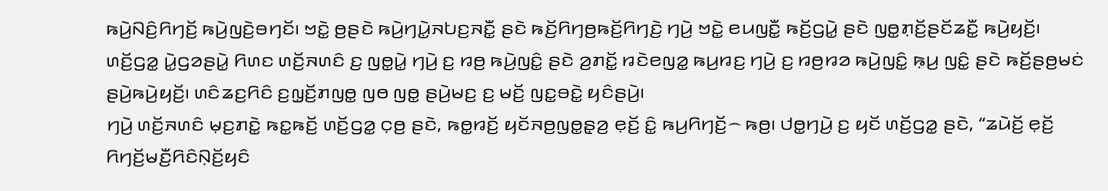ꤒꤣꤧ꤬ꤡꤢꤨ꤬ꤖꤚꤢꤩ꤬ ꤒꤣꤧ꤬ꤜꤢꤧ꤬ꤋꤚꤢꤩ꤯ ꤠꤢꤧ꤭ ꤥ꤬ꤔꤢꤧ ꤒꤣꤧ꤬ꤚꤣꤧ꤭ꤏꤝꤢ꤬ꤏꤢꤪ꤭ ꤔꤢꤧ ꤒꤢꤩ꤬ꤖꤚꤥ꤬ꤒꤢꤩ꤬ꤖꤚꤢꤧ꤬ ꤚꤣꤧ꤬ ꤠꤢꤧ꤭ ꤕꤣꤜꤢꤪ꤭ ꤒꤢꤩ꤬ꤞꤣꤧ꤭ ꤔꤢꤧ ꤜꤥ꤭ꤊ꤫ꤢꤩ꤬ꤔꤢꤩꤘꤢꤪ꤭ ꤒꤣꤧ꤬ꤟꤢꤩ꤬꤯
ꤛꤢꤩ꤬ꤞꤤ꤭ ꤣꤧ꤭ꤞꤤꤔꤣꤧ꤭ ꤖꤛꤢ ꤛꤢꤩ꤬ꤏꤛꤢꤨ ꤢ꤬ ꤜꤥ꤭ꤣꤧ꤭ ꤚꤣꤧ꤬ ꤢ꤬ ꤙꤥ꤬ ꤒꤣꤧ꤬ꤜꤢꤨ꤭ ꤔꤢꤧ ꤤ꤬ꤊꤢꤩ꤭ ꤙꤢꤧꤕꤜꤤ꤭ ꤒꤣ꤬ꤙꤢ꤬ ꤚꤣꤧ꤬ ꤢ꤬ ꤙꤥ꤬ꤙꤤ ꤒꤣꤧ꤬ꤜꤢꤨ꤭ ꤒ꤫ꤣ꤬ ꤜꤢꤨ꤭ ꤔꤢꤧ ꤒꤢꤩ꤬ꤔꤥ꤬ꤗꤢꤦ ꤔꤣꤧ꤬ꤒꤣꤧ꤬ꤟꤢꤩ꤬꤯ ꤛꤢꤨꤘꤢ꤬ꤖꤢꤨ ꤢ꤬ꤜ꤫ꤢꤩ꤬ꤊꤜꤥ꤭ ꤜꤥ ꤜꤥ꤭ ꤔꤣꤧ꤬ꤗꤢ꤬ ꤢ꤬ ꤗꤢꤩ꤬ ꤜꤢ꤭ꤋꤢꤧ꤭ ꤟꤢꤨꤔꤣꤧ꤬꤯
ꤚꤣꤧ꤬ ꤛꤢꤩ꤬ꤏꤛꤢꤨ ꤗ꤫ꤢ꤬ꤊꤢꤧ꤭ ꤒꤢ꤭ꤒꤢꤩ꤬ ꤛꤢꤩ꤬ꤞꤤ꤭ ꤍ꤫ꤥ꤬ ꤔꤢꤧ, ꤒꤥ꤭ꤙꤢꤩ꤬ ꤟꤢꤩꤏꤥ꤬ꤜꤥ꤭ꤔ꤫ꤤ꤬ ꤕ꤫ꤢꤩ꤬ ꤢꤨ꤭ ꤒꤣ꤬ꤖꤚꤢꤩ꤬꤮ ꤒꤥ꤬꤯ ꤓꤥ꤭ꤚꤣꤧ꤬ ꤢ꤬ ꤟꤢꤩ ꤛꤢꤩ꤬ꤞꤤ꤭ ꤔꤢꤧ, “ꤘꤣꤧꤢꤩ꤬ ꤕ꤫ꤢꤩ꤬ ꤖꤚꤢꤩ꤬ꤗꤢꤪ꤬ꤖꤢꤨꤡ꤫ꤢꤩ꤬ꤟꤢꤨ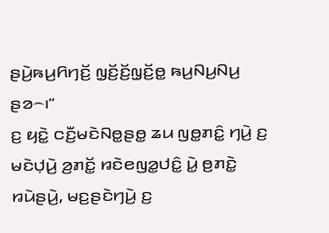ꤔꤣꤧ꤬ꤒꤣ꤬ꤖꤚꤢꤩ꤬ ꤜ꤫ꤢꤩ꤬ꤢꤩ꤬ꤜ꤫ꤢꤩ꤬ꤥ꤭ ꤒꤣ꤬ꤡꤣ꤬ꤡꤣ꤬ ꤔꤤ꤮꤯”
ꤢ꤬ ꤟꤢꤧ꤭ ꤍꤢꤪ꤬ꤗꤢꤧꤡꤥ꤭ꤔꤥ꤭ ꤘꤣ ꤜꤥ꤭ꤊꤢꤨ꤭ ꤚꤣꤧ꤬ ꤢ꤬ ꤗꤢꤧꤓ꤫ꤣꤧ꤬ ꤤ꤬ꤊꤢꤩ꤭ ꤙꤢꤧꤕꤜꤤ꤭ꤓꤢꤨ꤭ ꤣꤧ꤭ ꤥ꤬ꤊꤢꤧ꤭ ꤙꤣꤧꤔꤣꤧ꤬, ꤗꤢ꤬ꤔꤢꤧꤚꤣꤧ꤬ ꤢ꤬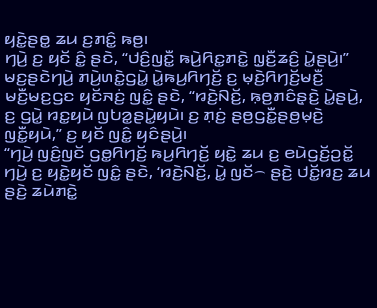ꤟꤢꤧ꤭ꤔꤥ꤭ ꤘꤣ ꤢ꤬ꤊꤢꤨ꤭ ꤒꤥ꤬꤯
ꤚꤣꤧ꤬ ꤢ꤬ ꤟꤢꤩ ꤢꤨ꤭ ꤔꤢꤧ, “ꤓꤢꤨ꤬ꤜꤢꤪ꤭ ꤒꤣꤧ꤬ꤖꤢ꤭ꤊꤢꤧ꤭ ꤜ꤫ꤢꤪ꤬ꤘꤢꤨ꤬ ꤣꤧ꤭ꤔꤣꤧ꤬꤯” ꤗꤢ꤬ꤔꤢꤧꤚꤣꤧ꤬ ꤊꤣꤧ꤬ꤛꤢꤧ꤭ꤞꤣꤧ꤭ ꤣꤧ꤭ꤒꤣ꤬ꤖꤚꤢꤩ꤬ ꤢ꤬ ꤗ꤫ꤢꤧ꤬ꤖꤚꤢꤩ꤬ꤗꤢꤪ꤬ ꤗꤢꤪ꤬ꤗꤢ꤬ꤞꤢ ꤟꤢꤩꤏꤢꤦ꤬ ꤜꤢꤨ꤭ ꤔꤢꤧ, “ꤙꤢꤧ꤬ꤡꤢꤩ꤬, ꤒ꤫ꤥ꤬ꤊꤢꤨꤔ꤫ꤢꤧ꤬ ꤣꤧ꤭ꤔꤣꤧ꤬, ꤢ꤬ ꤞꤣꤧ꤭ ꤙꤢ꤭ꤟꤣꤧ ꤜꤝꤤ꤭ꤔꤣꤧ꤭ꤟꤣꤧ꤯ ꤢ꤬ ꤊ꤫ꤢꤦ꤬ ꤔꤥ꤬ꤞꤢꤪ꤭ꤔꤥ꤬ꤗ꤫ꤢꤧ꤬ ꤜꤢꤪ꤭ꤟꤣꤧ,” ꤢ꤬ ꤟꤢꤩ ꤜꤢꤨ꤭ ꤟꤢꤨꤔꤣꤧ꤬꤯
“ꤚꤣꤧ꤬ ꤜꤢꤨ꤬ꤜꤢꤩ ꤞꤥ꤭ꤖꤚꤢꤩ꤬ ꤒꤣ꤬ꤖꤚꤢꤩ꤬ ꤟꤢꤧ꤭ ꤘꤣ ꤢ꤬ ꤕꤣꤧꤞꤢꤩ꤬ꤑꤢꤩ꤭ ꤚꤣꤧ꤬ ꤢ꤬ ꤟꤢꤧ꤭ꤟꤢꤩ ꤜꤢꤨ꤭ ꤔꤢꤧ, ‘ꤙꤢꤧ꤬ꤡꤢꤩ꤬, ꤣꤧ꤭ ꤜꤢꤩ꤮ ꤔꤢꤧ꤬ ꤓꤢꤩ꤭ꤙꤢ꤬ ꤘꤣ ꤔꤢꤧ꤬ ꤘꤣꤧꤊꤢꤧ꤭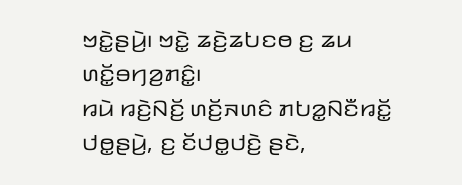ꤠꤢꤧ꤭ꤔꤣꤧ꤬꤯ ꤠꤢꤧ꤭ ꤘꤢꤧ꤬ꤘꤝꤢꤥ ꤢ꤬ ꤘꤣ ꤛꤢꤩ꤭ꤋꤚꤤ꤬ꤊꤢꤨ꤭꤯
ꤙꤣꤧ ꤙꤢꤧ꤬ꤡꤢꤩ꤬ ꤛꤢꤩ꤬ꤏꤛꤢꤨ ꤊꤝꤤ꤭ꤡꤢꤪꤙꤢꤩ꤭ ꤓꤥ꤭ꤔꤣꤧ꤬, ꤢ꤬ ꤢꤩꤓꤥ꤭ꤓꤢꤧ꤬ ꤔꤢꤧ,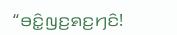“ꤋꤢꤨ꤭ꤜꤢ꤬ꤎꤢ꤬ꤚꤢꤨ!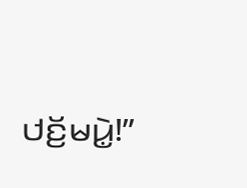ꤓꤢꤩ꤬ꤗꤣꤧ꤭!”